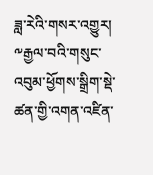ཟླ་རེའི་གསར་འགྱུར།
༸རྒྱལ་བའི་གསུང་འབུམ་ཕྱོགས་སྒྲིག་སྡེ་ཚན་གྱི་འགན་འཛིན་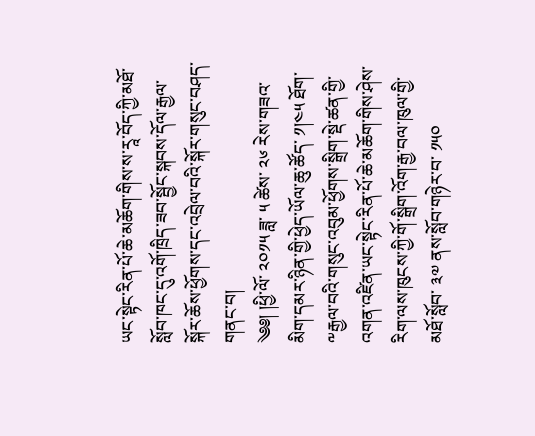ཡང་སྟེང་རིན་པོ་ཆེ་མཆོག་གིས་ས་རཱ་བོད་ཀྱི་མཐོ་སློབ་ཁང་དུ་འགོ་ཁྲིད་ཟབ་སྦྱོང་སྐབས་དོལ་རྒྱལ་སྐོར་ཆོས་ཕྱོགས་དང་འབྲེལ་བའི་སྐོར་གསུང་བཤད་གནང་བ།
༄༅། །ཕྱི་ལོ་ ༢༠༡༥ ཟླ་ ༥ ཚེས་ ༢༦ རེས་གཟའ་མིག་དམར་ཉིན་གྱི་ཕྱེད་ཡོལ་ཆུ་ཚོད་ ༡།༤༥ ཐོག་༸རྒྱལ་བའི་གསུང་འབུམ་ཕྱོགས་སྒྲིག་སྡེ་ཚན་གྱི་འགན་འཛིན་ཡང་སྟེང་རིན་པོ་ཆེ་མཆོག་གིས་ཤེས་རིག་ལས་ཁུངས་ཀྱི་གོ་སྒྲིག་འོག་རྒྱ་བལ་ཁུལ་གྱི་མཐོ་སློབ་ ༣༧ ནས་སློབ་གཉེར་བ་ ༡༥༠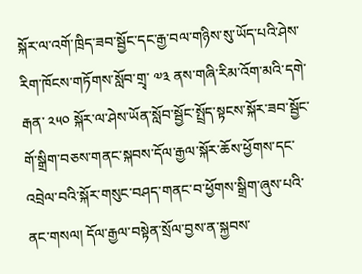སྐོར་ལ་འགོ་ཁྲིད་ཟབ་སྦྱོང་དང་རྒྱ་བལ་གཉིས་སུ་ཡོད་པའི་ཤེས་རིག་ཁོངས་གཏོགས་སློབ་གྲྭ་ ༧༣ ནས་གཞི་རིམ་འོག་མའི་དགེ་རྒན་ ༢༥༠ སྐོར་ལ་ཤེས་ཡོན་སློབ་སྦྱོང་སྤྲོད་སྟངས་སྐོར་ཟབ་སྦྱོང་གོ་སྒྲིག་བཅས་གནང་སྐབས་དོལ་རྒྱལ་སྐོར་ཆོས་ཕྱོགས་དང་འབྲེལ་བའི་སྐོར་གསུང་བཤད་གནང་བ་ཕྱོགས་སྒྲིག་ཞུས་པའི་ནང་གསལ། དོལ་རྒྱལ་བསྟེན་སྲོལ་བྱས་ན་སྐྱབས་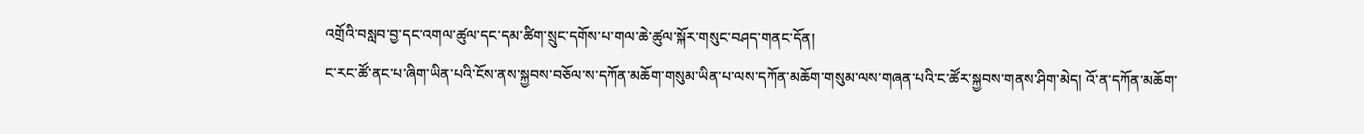འགྲོའི་བསླབ་བྱ་དང་འགལ་ཚུལ་དང་དམ་ཚིག་སྲུང་དགོས་པ་གལ་ཆེ་ཚུལ་སྐོར་གསུང་བཤད་གནང་དོན།
ང་རང་ཚོ་ནང་པ་ཞིག་ཡིན་པའི་ངོས་ནས་སྐྱབས་བཅོལ་ས་དཀོན་མཆོག་གསུམ་ཡིན་པ་ལས་དཀོན་མཆོག་གསུམ་ལས་གཞན་པའི་ང་ཚོར་སྐྱབས་གནས་ཤིག་མེད། འོ་ན་དཀོན་མཆོག་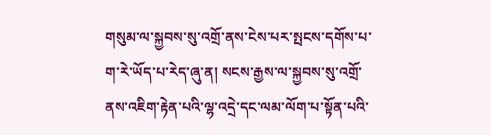གསུམ་ལ་སྐྱབས་སུ་འགྲོ་ནས་ངེས་པར་སྤངས་དགོས་པ་ག་རེ་ཡོད་པ་རེད་ཞུ་ན། སངས་རྒྱས་ལ་སྐྱབས་སུ་འགྲོ་ནས་འཇིག་རྟེན་པའི་ལྷ་འདྲེ་དང་ལམ་ལོག་པ་སྟོན་པའི་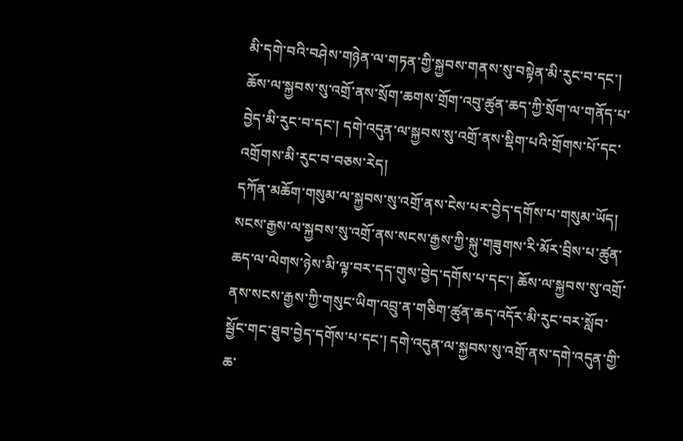མི་དགེ་བའི་བཤེས་གཉེན་ལ་གཏན་གྱི་སྐྱབས་གནས་སུ་བསྟེན་མི་རུང་བ་དང་། ཆོས་ལ་སྐྱབས་སུ་འགྲོ་ནས་སྲོག་ཆགས་གྲོག་འབུ་ཚུན་ཆད་ཀྱི་སྲོག་ལ་གནོད་པ་བྱེད་མི་རུང་བ་དང་། དགེ་འདུན་ལ་སྐྱབས་སུ་འགྲོ་ནས་སྡིག་པའི་གྲོགས་པོ་དང་འགྲོགས་མི་རུང་བ་བཅས་རེད།
དཀོན་མཆོག་གསུམ་ལ་སྐྱབས་སུ་འགྲོ་ནས་ངེས་པར་བྱེད་དགོས་པ་གསུམ་ཡོད། སངས་རྒྱས་ལ་སྐྱབས་སུ་འགྲོ་ནས་སངས་རྒྱས་ཀྱི་སྐུ་གཟུགས་རི་མོར་བྲིས་པ་ཚུན་ཆད་ལ་ལེགས་ཉེས་མི་ལྟ་བར་དད་གུས་བྱེད་དགོས་པ་དང་། ཆོས་ལ་སྐྱབས་སུ་འགྲོ་ནས་སངས་རྒྱས་ཀྱི་གསུང་ཡིག་འབྲུ་ན་གཅིག་ཚུན་ཆད་འདོར་མི་རུང་བར་སློབ་སྦྱོང་གང་ཐུབ་བྱེད་དགོས་པ་དང་། དགེ་འདུན་ལ་སྐྱབས་སུ་འགྲོ་ནས་དགེ་འདུན་གྱི་ཆ་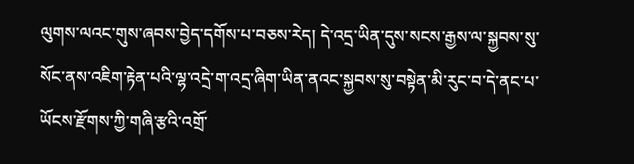ལུགས་ལའང་གུས་ཞབས་བྱེད་དགོས་པ་བཅས་རེད། དེ་འདྲ་ཡིན་དུས་སངས་རྒྱས་ལ་སྐྱབས་སུ་སོང་ནས་འཇིག་རྟེན་པའི་ལྷ་འདྲེ་ག་འདྲ་ཞིག་ཡིན་ནའང་སྐྱབས་སུ་བསྟེན་མི་རུང་བ་དེ་ནང་པ་ཡོངས་རྫོགས་ཀྱི་གཞི་རྩའི་འགྲོ་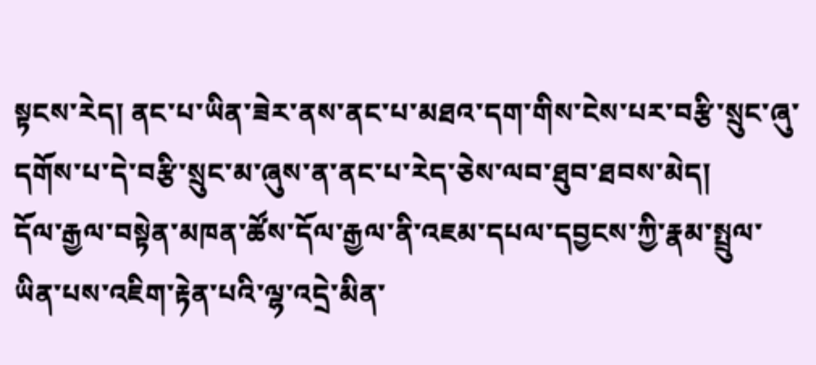སྟངས་རེད། ནང་པ་ཡིན་ཟེར་ནས་ནང་པ་མཐའ་དག་གིས་ངེས་པར་བརྩི་སྲུང་ཞུ་དགོས་པ་དེ་བརྩི་སྲུང་མ་ཞུས་ན་ནང་པ་རེད་ཅེས་ལབ་ཐུབ་ཐབས་མེད།
དོལ་རྒྱལ་བསྟེན་མཁན་ཚོས་དོལ་རྒྱལ་ནི་འཇམ་དཔལ་དབྱངས་ཀྱི་རྣམ་སྤྲུལ་ཡིན་པས་འཇིག་རྟེན་པའི་ལྷ་འདྲེ་མིན་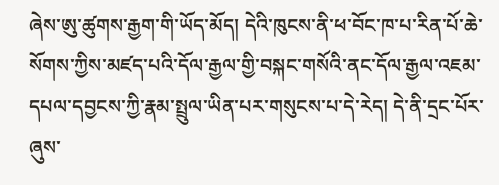ཞེས་ཨུ་ཚུགས་རྒྱག་གི་ཡོད་མོད། དེའི་ཁུངས་ནི་ཕ་བོང་ཁ་པ་རིན་པོ་ཆེ་སོགས་ཀྱིས་མཛད་པའི་དོལ་རྒྱལ་གྱི་བསྐང་གསོའི་ནང་དོལ་རྒྱལ་འཇམ་དཔལ་དབྱངས་ཀྱི་རྣམ་སྤྲུལ་ཡིན་པར་གསུངས་པ་དེ་རེད། དེ་ནི་དྲང་པོར་ཞུས་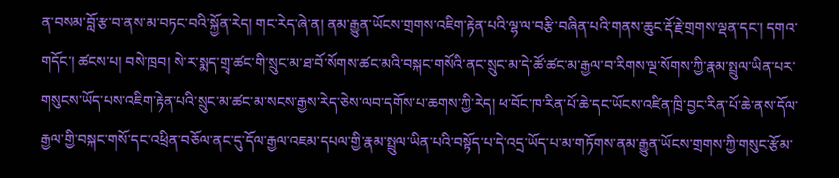ན་བསམ་བློ་རྩ་བ་ནས་མ་བཏང་བའི་སྐྱོན་རེད། གང་རེད་ཞེ་ན། ནམ་རྒྱུན་ཡོངས་གྲགས་འཇིག་རྟེན་པའི་ལྷ་ལ་བརྩི་བཞིན་པའི་གནས་ཆུང་རྡོ་རྗེ་གྲགས་ལྡན་དང་། དགའ་གདོང་། ཚངས་པ། བསེ་ཁྲབ། སེ་ར་སྨད་གྲྭ་ཚང་གི་སྲུང་མ་ཐ་བོ་སོགས་ཚང་མའི་བསྐང་གསོའི་ནང་སྲུང་མ་དེ་ཚོ་ཚང་མ་རྒྱལ་བ་རིགས་ལྔ་སོགས་ཀྱི་རྣམ་སྤྲུལ་ཡིན་པར་གསུངས་ཡོད་པས་འཇིག་རྟེན་པའི་སྲུང་མ་ཚང་མ་སངས་རྒྱས་རེད་ཅེས་ལབ་དགོས་པ་ཆགས་ཀྱི་རེད། ཕ་བོང་ཁ་རིན་པོ་ཆེ་དང་ཡོངས་འཛིན་ཁྲི་བྱང་རིན་པོ་ཆེ་ནས་དོལ་རྒྱལ་གྱི་བསྐང་གསོ་དང་འཕྲིན་བཅོལ་ནང་དུ་དོལ་རྒྱལ་འཇམ་དཔལ་གྱི་རྣམ་སྤྲུལ་ཡིན་པའི་བསྟོད་པ་དེ་འདྲ་ཡོད་པ་མ་གཏོགས་ནམ་རྒྱུན་ཡོངས་གྲགས་ཀྱི་གསུང་རྩོམ་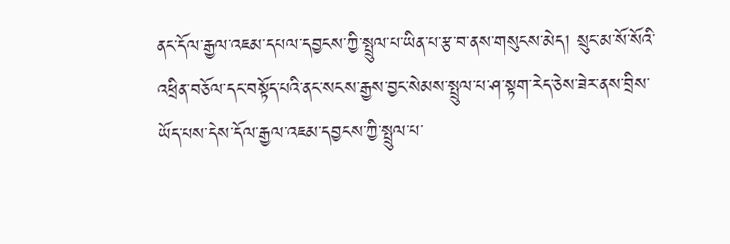ནང་དོལ་རྒྱལ་འཇམ་དཔལ་དབྱངས་ཀྱི་སྤྲུལ་པ་ཡིན་པ་རྩ་བ་ནས་གསུངས་མེད། སྲུང་མ་སོ་སོའི་འཕྲིན་བཅོལ་དང་བསྟོད་པའི་ནང་སངས་རྒྱས་བྱང་སེམས་སྤྲུལ་པ་ཤ་སྟག་རེད་ཅེས་ཟེར་ནས་བྲིས་ཡོད་པས་དེས་དོལ་རྒྱལ་འཇམ་དབྱངས་ཀྱི་སྤྲུལ་པ་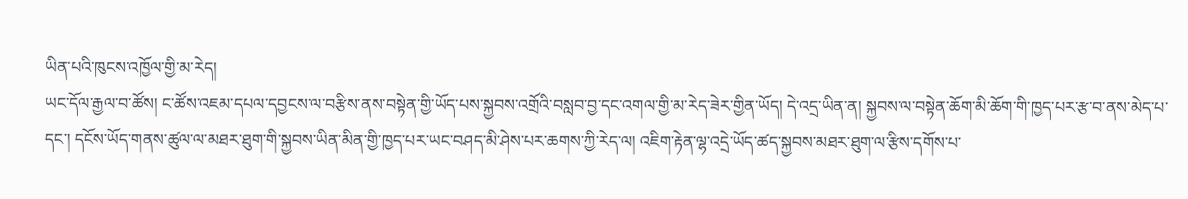ཡིན་པའི་ཁུངས་འཁྱོལ་གྱི་མ་རེད།
ཡང་དོལ་རྒྱལ་བ་ཚོས། ང་ཚོས་འཇམ་དཔལ་དབྱངས་ལ་བརྩིས་ནས་བསྟེན་གྱི་ཡོད་པས་སྐྱབས་འགྲོའི་བསླབ་བྱ་དང་འགལ་གྱི་མ་རེད་ཟེར་གྱིན་ཡོད། དེ་འདྲ་ཡིན་ན། སྐྱབས་ལ་བསྟེན་ཆོག་མི་ཆོག་གི་ཁྱད་པར་རྩ་བ་ནས་མེད་པ་དང་། དངོས་ཡོད་གནས་ཚུལ་ལ་མཐར་ཐུག་གི་སྐྱབས་ཡིན་མིན་གྱི་ཁྱད་པར་ཡང་བཤད་མི་ཤེས་པར་ཆགས་ཀྱི་རེད་ལ། འཇིག་རྟེན་ལྷ་འདྲེ་ཡོད་ཚད་སྐྱབས་མཐར་ཐུག་ལ་རྩིས་དགོས་པ་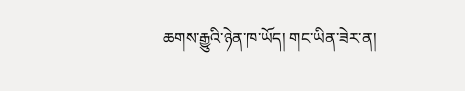ཆགས་རྒྱུའི་ཉེན་ཁ་ཡོད། གང་ཡིན་ཟེར་ན།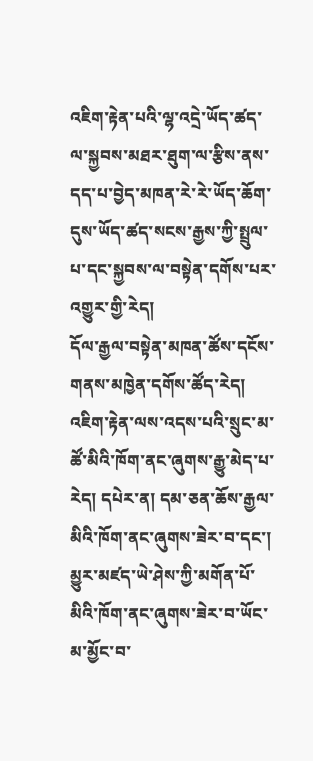འཇིག་རྟེན་པའི་ལྷ་འདྲེ་ཡོད་ཚད་ལ་སྐྱབས་མཐར་ཐུག་ལ་རྩིས་ནས་དད་པ་བྱེད་མཁན་རེ་རེ་ཡོད་ཆོག་དུས་ཡོད་ཚད་སངས་རྒྱས་ཀྱི་སྤྲུལ་པ་དང་སྐྱབས་ལ་བསྟེན་དགོས་པར་འགྱུར་གྱི་རེད།
དོལ་རྒྱལ་བསྟེན་མཁན་ཚོས་དངོས་གནས་མཁྱེན་དགོས་ཚོད་རེད། འཇིག་རྟེན་ལས་འདས་པའི་སྲུང་མ་ཚོ་མིའི་ཁོག་ནང་ཞུགས་རྒྱུ་མེད་པ་རེད། དཔེར་ན། དམ་ཅན་ཆོས་རྒྱལ་མིའི་ཁོག་ནང་ཞུགས་ཟེར་བ་དང་། མྱུར་མཛད་ཡེ་ཤེས་ཀྱི་མགོན་པོ་མིའི་ཁོག་ནང་ཞུགས་ཟེར་བ་ཡོང་མ་མྱོང་བ་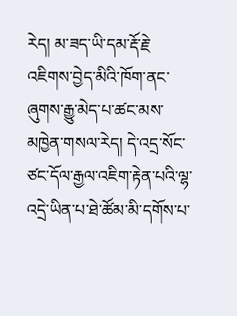རེད། མ་ཟད་ཡི་དམ་རྡོ་རྗེ་འཇིགས་བྱེད་མིའི་ཁོག་ནང་ཞུགས་རྒྱུ་མེད་པ་ཚང་མས་མཁྱེན་གསལ་རེད། དེ་འདྲ་སོང་ཙང་དོལ་རྒྱལ་འཇིག་རྟེན་པའི་ལྷ་འདྲེ་ཡིན་པ་ཐེ་ཚོམ་མི་དགོས་པ་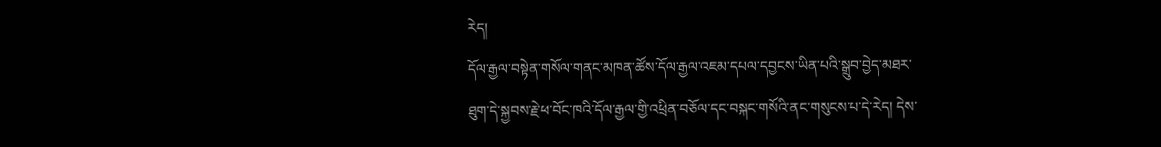རེད།
དོལ་རྒྱལ་བསྟེན་གསོལ་གནང་མཁན་ཚོས་དོལ་རྒྱལ་འཇམ་དཔལ་དབྱངས་ཡིན་པའི་སྒྲུབ་བྱེད་མཐར་ཐུག་དེ་སྐྱབས་རྗེ་ཕ་བོང་ཁའི་དོལ་རྒྱལ་གྱི་འཕྲིན་བཅོལ་དང་བསྐང་གསོའི་ནང་གསུངས་པ་དེ་རེད། དེས་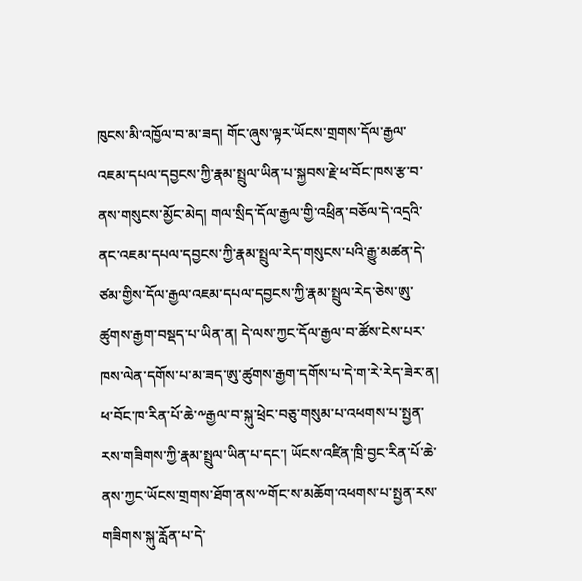ཁུངས་མི་འཁྱོལ་བ་མ་ཟད། གོང་ཞུས་ལྟར་ཡོངས་གྲགས་དོལ་རྒྱལ་འཇམ་དཔལ་དབྱངས་ཀྱི་རྣམ་སྤྲུལ་ཡིན་པ་སྐྱབས་རྗེ་ཕ་བོང་ཁས་རྩ་བ་ནས་གསུངས་མྱོང་མེད། གལ་སྲིད་དོལ་རྒྱལ་གྱི་འཕྲིན་བཅོལ་དེ་འདྲའི་ནང་འཇམ་དཔལ་དབྱངས་ཀྱི་རྣམ་སྤྲུལ་རེད་གསུངས་པའི་རྒྱུ་མཚན་དེ་ཙམ་གྱིས་དོལ་རྒྱལ་འཇམ་དཔལ་དབྱངས་ཀྱི་རྣམ་སྤྲུལ་རེད་ཅེས་ཨུ་ཚུགས་རྒྱག་བསྡད་པ་ཡིན་ན། དེ་ལས་ཀྱང་དོལ་རྒྱལ་བ་ཚོས་ངེས་པར་ཁས་ལེན་དགོས་པ་མ་ཟད་ཨུ་ཚུགས་རྒྱག་དགོས་པ་དེ་ག་རེ་རེད་ཟེར་ན། ཕ་བོང་ཁ་རིན་པོ་ཆེ་༸རྒྱལ་བ་སྐུ་ཕྲེང་བཅུ་གསུམ་པ་འཕགས་པ་སྤྱན་རས་གཟིགས་ཀྱི་རྣམ་སྤྲུལ་ཡིན་པ་དང་། ཡོངས་འཛིན་ཁྲི་བྱང་རིན་པོ་ཆེ་ནས་ཀྱང་ཡོངས་གྲགས་ཐོག་ནས་༸གོང་ས་མཆོག་འཕགས་པ་སྤྱན་རས་གཟིགས་སྐུ་རློན་པ་དེ་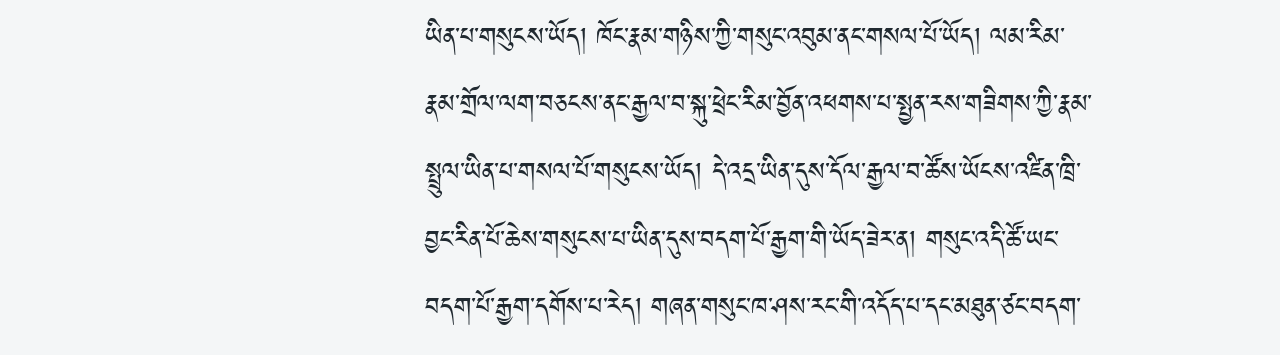ཡིན་པ་གསུངས་ཡོད། ཁོང་རྣམ་གཉིས་ཀྱི་གསུང་འབུམ་ནང་གསལ་པོ་ཡོད། ལམ་རིམ་རྣམ་གྲོལ་ལག་བཅངས་ནང་རྒྱལ་བ་སྐུ་ཕྲེང་རིམ་བྱོན་འཕགས་པ་སྤྱན་རས་གཟིགས་ཀྱི་རྣམ་སྤྲུལ་ཡིན་པ་གསལ་པོ་གསུངས་ཡོད། དེ་འདྲ་ཡིན་དུས་དོལ་རྒྱལ་བ་ཚོས་ཡོངས་འཛིན་ཁྲི་བྱང་རིན་པོ་ཆེས་གསུངས་པ་ཡིན་དུས་བདག་པོ་རྒྱག་གི་ཡོད་ཟེར་ན། གསུང་འདི་ཚོ་ཡང་བདག་པོ་རྒྱག་དགོས་པ་རེད། གཞན་གསུང་ཁ་ཤས་རང་གི་འདོད་པ་དང་མཐུན་ཙང་བདག་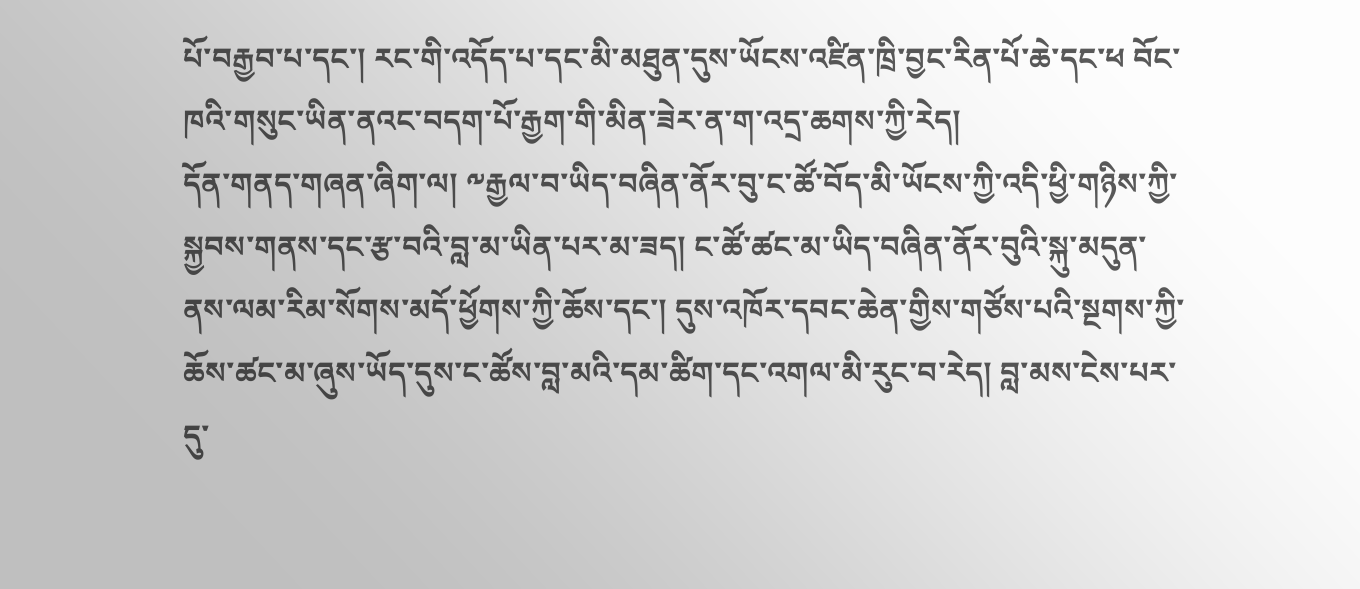པོ་བརྒྱབ་པ་དང་། རང་གི་འདོད་པ་དང་མི་མཐུན་དུས་ཡོངས་འཛིན་ཁྲི་བྱང་རིན་པོ་ཆེ་དང་ཕ བོང་ཁའི་གསུང་ཡིན་ནའང་བདག་པོ་རྒྱག་གི་མིན་ཟེར་ན་ག་འདྲ་ཆགས་ཀྱི་རེད།
དོན་གནད་གཞན་ཞིག་ལ། ༸རྒྱལ་བ་ཡིད་བཞིན་ནོར་བུ་ང་ཚོ་བོད་མི་ཡོངས་ཀྱི་འདི་ཕྱི་གཉིས་ཀྱི་སྐྱབས་གནས་དང་རྩ་བའི་བླ་མ་ཡིན་པར་མ་ཟད། ང་ཚོ་ཚང་མ་ཡིད་བཞིན་ནོར་བུའི་སྐུ་མདུན་ནས་ལམ་རིམ་སོགས་མདོ་ཕྱོགས་ཀྱི་ཆོས་དང་། དུས་འཁོར་དབང་ཆེན་གྱིས་གཙོས་པའི་སྔགས་ཀྱི་ཆོས་ཚང་མ་ཞུས་ཡོད་དུས་ང་ཚོས་བླ་མའི་དམ་ཚིག་དང་འགལ་མི་རུང་བ་རེད། བླ་མས་ངེས་པར་དུ་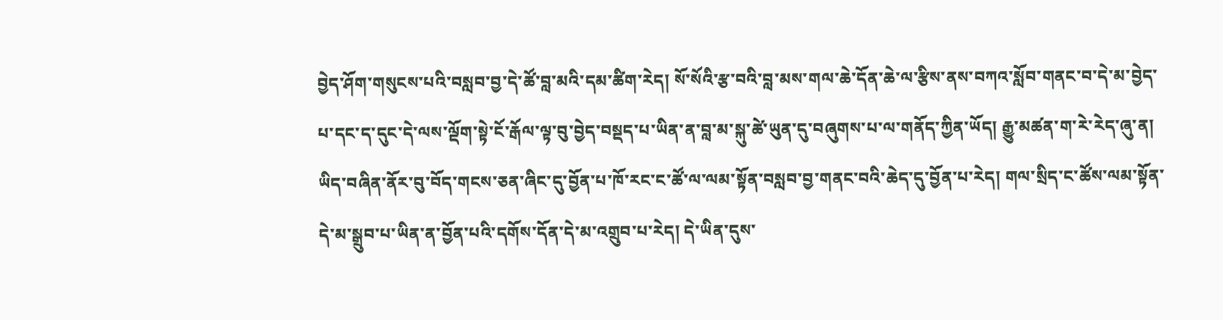བྱེད་ཤོག་གསུངས་པའི་བསླབ་བྱ་དེ་ཚོ་བླ་མའི་དམ་ཚིག་རེད། སོ་སོའི་རྩ་བའི་བླ་མས་གལ་ཆེ་དོན་ཆེ་ལ་རྩིས་ནས་བཀའ་སློབ་གནང་བ་དེ་མ་བྱེད་པ་དང་ད་དུང་དེ་ལས་ལྡོག་སྟེ་ངོ་རྒོལ་ལྟ་བུ་བྱེད་བསྡད་པ་ཡིན་ན་བླ་མ་སྐུ་ཚེ་ཡུན་དུ་བཞུགས་པ་ལ་གནོད་ཀྱིན་ཡོད། རྒྱུ་མཚན་ག་རེ་རེད་ཞུ་ན། ཡིད་བཞིན་ནོར་བུ་བོད་གངས་ཅན་ཞིང་དུ་བྱོན་པ་ཁོ་རང་ང་ཚོ་ལ་ལམ་སྟོན་བསླབ་བྱ་གནང་བའི་ཆེད་དུ་བྱོན་པ་རེད། གལ་སྲིད་ང་ཚོས་ལམ་སྟོན་དེ་མ་སྒྲུབ་པ་ཡིན་ན་བྱོན་པའི་དགོས་དོན་དེ་མ་འགྲུབ་པ་རེད། དེ་ཡིན་དུས་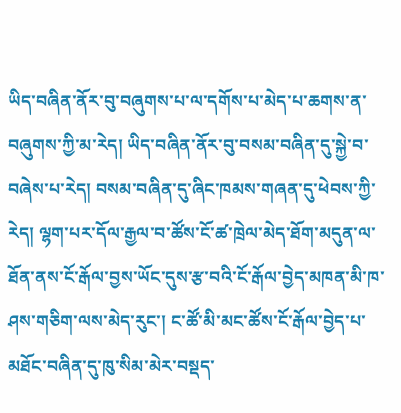ཡིད་བཞིན་ནོར་བུ་བཞུགས་པ་ལ་དགོས་པ་མེད་པ་ཆགས་ན་བཞུགས་ཀྱི་མ་རེད། ཡིད་བཞིན་ནོར་བུ་བསམ་བཞིན་དུ་སྐྱེ་བ་བཞེས་པ་རེད། བསམ་བཞིན་དུ་ཞིང་ཁམས་གཞན་དུ་ཕེབས་ཀྱི་རེད། ལྷག་པར་དོལ་རྒྱལ་བ་ཚོས་ངོ་ཚ་ཁྲེལ་མེད་ཐོག་མདུན་ལ་ཐོན་ནས་ངོ་རྒོལ་བྱས་ཡོང་དུས་རྩ་བའི་ངོ་རྒོལ་བྱེད་མཁན་མི་ཁ་ཤས་གཅིག་ལས་མེད་རུང་། ང་ཚོ་མི་མང་ཚོས་ངོ་རྒོལ་བྱེད་པ་མཐོང་བཞིན་དུ་ཁུ་སིམ་མེར་བསྡད་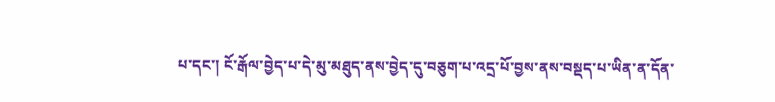པ་དང་། ངོ་རྒོལ་བྱེད་པ་དེ་མུ་མཐུད་ནས་བྱེད་དུ་བཅུག་པ་འདྲ་པོ་བྱས་ནས་བསྡད་པ་ཡིན་ན་དོན་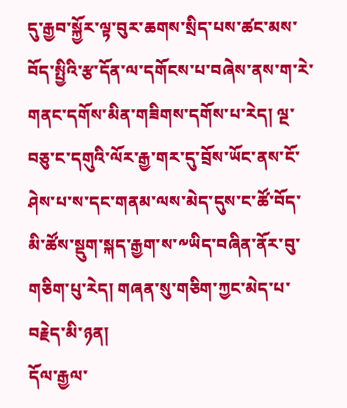དུ་རྒྱབ་སྐྱོར་ལྟ་བུར་ཆགས་སྲིད་པས་ཚང་མས་བོད་སྤྱིའི་རྩ་དོན་ལ་དགོངས་པ་བཞེས་ནས་ག་རེ་གནང་དགོས་མིན་གཟིགས་དགོས་པ་རེད། ལྔ་བཅུ་ང་དགུའི་ལོར་རྒྱ་གར་དུ་བྲོས་ཡོང་ནས་ངོ་ཤེས་པ་ས་དང་གནམ་ལས་མེད་དུས་ང་ཚོ་བོད་མི་ཚོས་སྡུག་སྐད་རྒྱག་ས་༸ཡིད་བཞིན་ནོར་བུ་གཅིག་པུ་རེད། གཞན་སུ་གཅིག་ཀྱང་མེད་པ་བརྗེད་མི་ཉན།
དོལ་རྒྱལ་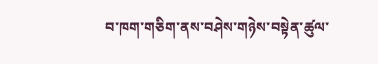བ་ཁག་གཅིག་ནས་བཤེས་གཉེས་བསྟེན་ཚུལ་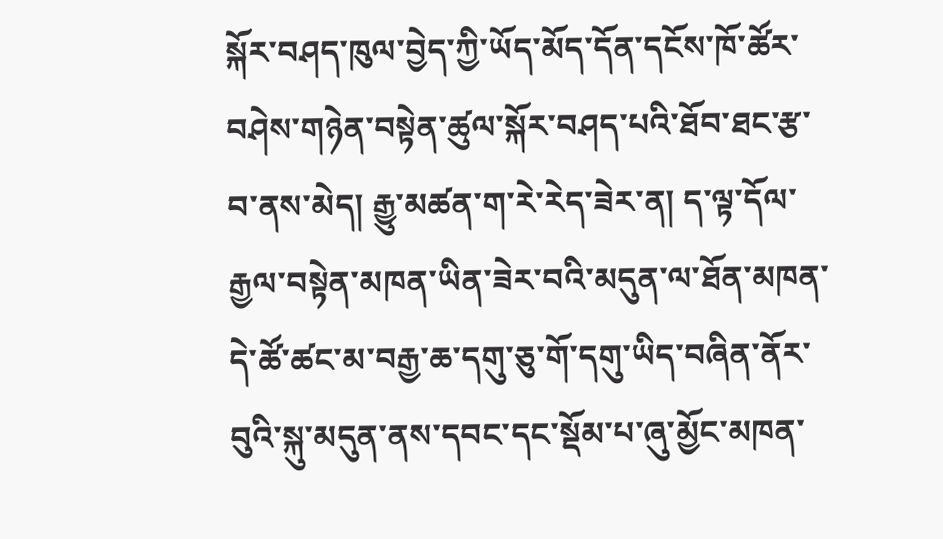སྐོར་བཤད་ཁུལ་བྱེད་ཀྱི་ཡོད་མོད་དོན་དངོས་ཁོ་ཚོར་བཤེས་གཉེན་བསྟེན་ཚུལ་སྐོར་བཤད་པའི་ཐོབ་ཐང་རྩ་བ་ནས་མེད། རྒྱུ་མཚན་ག་རེ་རེད་ཟེར་ན། ད་ལྟ་དོལ་རྒྱལ་བསྟེན་མཁན་ཡིན་ཟེར་བའི་མདུན་ལ་ཐོན་མཁན་དེ་ཚོ་ཚང་མ་བརྒྱ་ཆ་དགུ་ཅུ་གོ་དགུ་ཡིད་བཞིན་ནོར་བུའི་སྐུ་མདུན་ནས་དབང་དང་སྡོམ་པ་ཞུ་མྱོང་མཁན་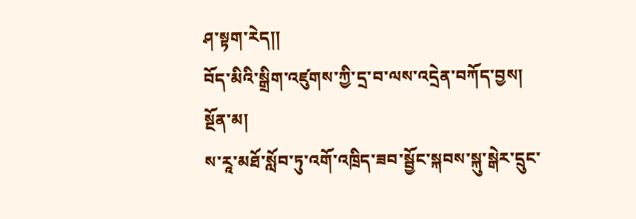ཤ་སྟག་རེད།།
བོད་མིའི་སྒྲིག་འཛུགས་ཀྱི་དྲ་བ་ལས་འདྲེན་བཀོད་བྱས།
སྔོན་མ།
ས་རཱ་མཐོ་སློབ་ཏུ་འགོ་འཁྲིད་ཟབ་སྦྱོང་སྐབས་སྐུ་སྒེར་དྲུང་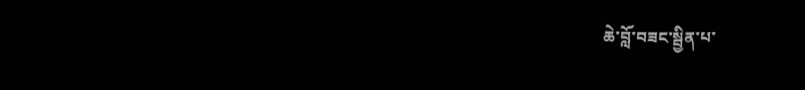ཆེ་བློ་བཟང་སྦྱིན་པ་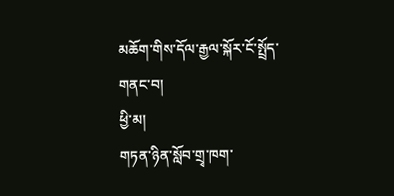མཆོག་གིས་དོལ་རྒྱལ་སྐོར་ངོ་སྤྲོད་གནང་བ།
ཕྱི་མ།
གཏན་ཉིན་སློབ་གྲྭ་ཁག་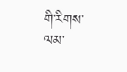གི་རིགས་ལམ་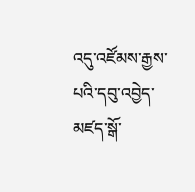འདུ་འཛོམས་རྒྱས་པའི་དབུ་འབྱེད་མཛད་སྒོ་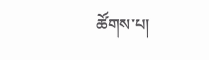ཚོགས་པ།